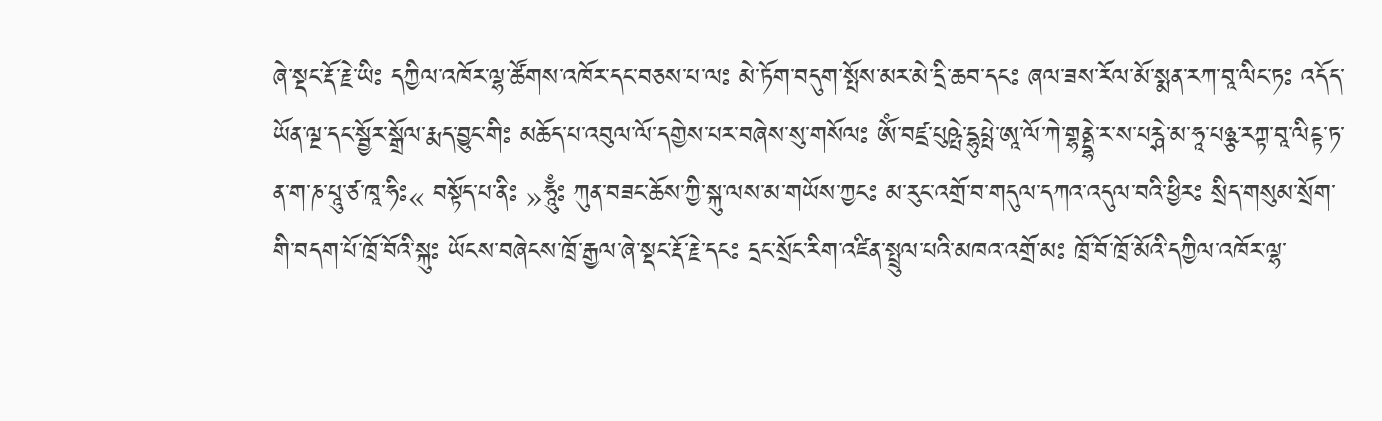ཞེ་སྡང་རྡོ་རྗེ་ཡིཿ དཀྱིལ་འཁོར་ལྷ་ཚོགས་འཁོར་དང་བཅས་པ་ལཿ མེ་ཏོག་བདུག་སྤོས་མར་མེ་དྲི་ཆབ་དངཿ ཞལ་ཟས་རོལ་མོ་སྨན་རཀ་བཱ་ལིང་ཏཿ འདོད་ཡོན་ལྔ་དང་སྦྱོར་སྒྲོལ་རྨད་བྱུང་གིཿ མཆོད་པ་འབུལ་ལོ་དགྱེས་པར་བཞེས་སུ་གསོལཿ ཨོཾ་བཛྲ་པུཥྤེ་དྷུཔྤེ་ཨཱ་ལོ་ཀེ་གྷནྡྷེ་ར་ས་པརྴེ་མ་ཧཱ་པཉྩ་རཀྟ་བཱ་ལིངྟ་ཏ་ན་ག་ཎ་པཱུ་ཙ་ཁཱ་ཧིཿ« བསྟོད་པ་ནིཿ »ཧཱུྃཿ ཀུན་བཟང་ཆོས་ཀྱི་སྐུ་ལས་མ་གཡོས་ཀྱངཿ མ་རུང་འགྲོ་བ་གདུལ་དཀའ་འདུལ་བའི་ཕྱིརཿ སྲིད་གསུམ་སྲོག་གི་བདག་པོ་ཁྲོ་བོའི་སྐུཿ ཡོངས་བཞེངས་ཁྲོ་རྒྱལ་ཞེ་སྡང་རྡོ་རྗེ་དངཿ དྲང་སྲོང་རིག་འཛིན་སྤྲུལ་པའི་མཁའ་འགྲོ་མཿ ཁྲོ་བོ་ཁྲོ་མོའི་དཀྱིལ་འཁོར་ལྷ་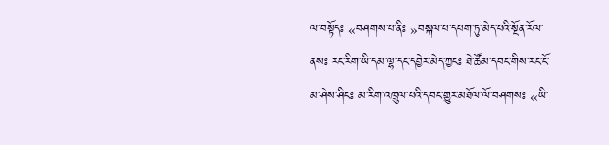ལ་བསྟོདཿ «བཤགས་པ་ནིཿ »བསྐལ་པ་དཔག་ཏུ་མེད་པའི་སྔོན་རོལ་ནསཿ རང་རིག་ཡི་དམ་ལྷ་དང་དབྱེར་མེད་ཀྱངཿ ཐེ་ཚོམ་དབང་གིས་རང་ངོ་མ་ཤེས་ཤིངཿ མ་རིག་འཁྲུལ་པའི་དབང་གྱུར་མཐོལ་ལོ་བཤགསཿ «ཡི་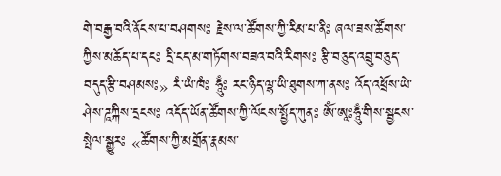གེ་བརྒྱ་བའི་ནོངས་པ་བཤགསཿ རྗེས་ལ་ཚོགས་ཀྱི་རིམ་པ་ནིཿ ཞལ་ཟས་ཚོགས་ཀྱིས་མཆོད་པ་དངཿ དྲི་ངད་མ་གཏོགས་བཟའ་བའི་རིགསཿ རྩི་བཅུད་འབྲུ་བཅུད་བདུད་རྩི་བཤམསཿ» རཾ་ཡཾ་ཁཾཿ ཧཱུྃཿ རང་ཉིད་ལྷ་ཡི་ཐུགས་ཀ་ནསཿ འོད་འཕྲོས་ཡེ་ཤེས་ཌཱཀྐིས་དྲངསཿ འདོད་ཡོན་ཚོགས་ཀྱི་ལོངས་སྤྱོད་ཀུནཿ ཨོཾ་ཨཱཿཧཱུྃ་གིས་སྦྱངས་སྤེལ་སྒྱུརཿ «ཚོགས་ཀྱི་མགྲོན་རྣམས་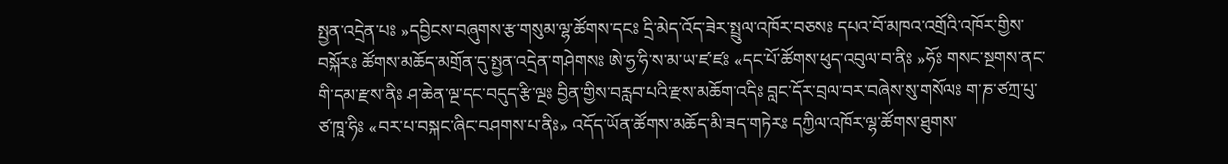སྤྱན་འདྲེན་པཿ »དབྱིངས་བཞུགས་རྩ་གསུམ་ལྷ་ཚོགས་དངཿ དྲི་མེད་འོད་ཟེར་སྤྲུལ་འཁོར་བཅསཿ དཔའ་བོ་མཁའ་འགྲོའི་འཁོར་གྱིས་བསྐོརཿ ཚོགས་མཆོད་མགྲོན་དུ་སྤྱན་འདྲེན་གཤེགསཿ ཨེ་ཧྱ་ཧི་ས་མ་ཡ་ཛ་ཛཿ «དང་པོ་ཚོགས་ཕུད་འབུལ་བ་ནིཿ »ཧོཿ གསང་སྔགས་ནང་གི་དམ་རྫས་ནིཿ ཤ་ཆེན་ལྔ་དང་བདུད་རྩི་ལྔཿ བྱིན་གྱིས་བརླབ་པའི་རྫས་མཆོག་འདིཿ བླང་དོར་བྲལ་བར་བཞེས་སུ་གསོལཿ ག་ཎ་ཙཀྲ་པུ་ཙ་ཁཱ་ཧིཿ «བར་པ་བསྐང་ཞིང་བཤགས་པ་ནིཿ» འདོད་ཡོན་ཚོགས་མཆོད་མི་ཟད་གཏེརཿ དཀྱིལ་འཁོར་ལྷ་ཚོགས་ཐུགས་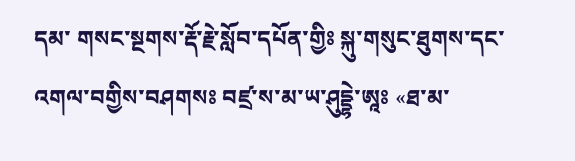དམ་ གསང་སྔགས་རྡོ་རྗེ་སློབ་དཔོན་གྱིཿ སྐུ་གསུང་ཐུགས་དང་འགལ་བགྱིས་བཤགསཿ བཛྲ་ས་མ་ཡ་ཤུདྡྷེ་ཨཱཿ «ཐ་མ་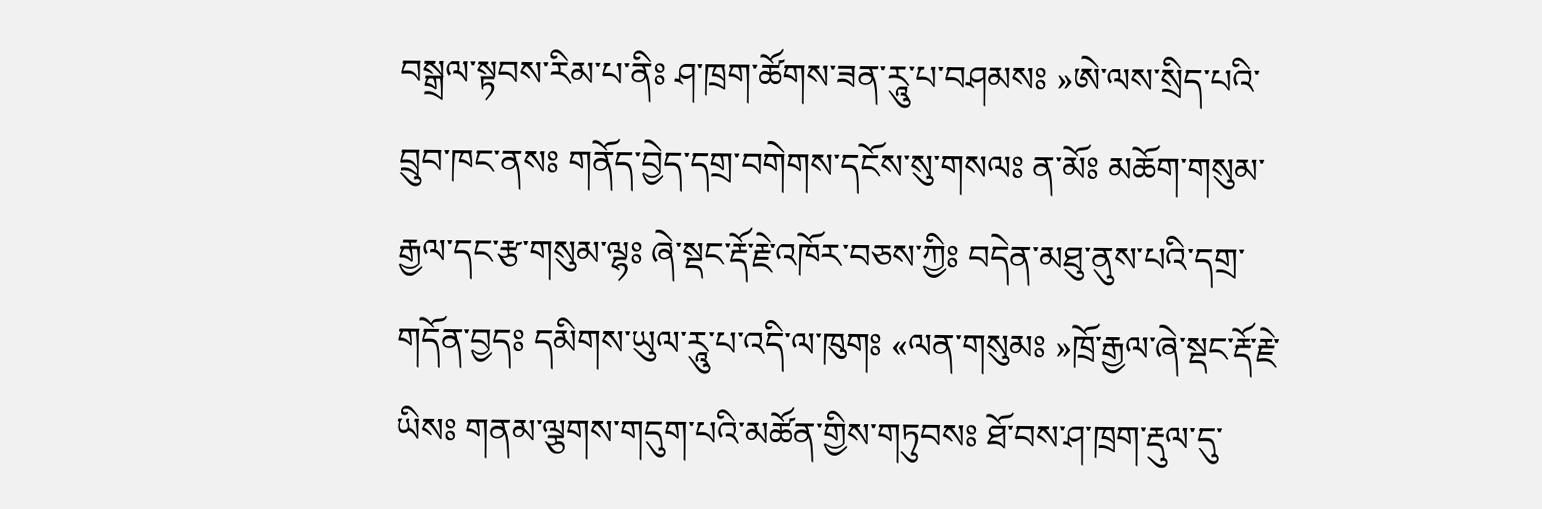བསྒྲལ་སྟབས་རིམ་པ་ནིཿ ཤ་ཁྲག་ཚོགས་ཟན་རཱུ་པ་བཤམསཿ »ཨེ་ལས་སྲིད་པའི་བྲུབ་ཁང་ནསཿ གནོད་བྱེད་དགྲ་བགེགས་དངོས་སུ་གསལཿ ན་མོཿ མཆོག་གསུམ་རྒྱལ་དང་རྩ་གསུམ་ལྷཿ ཞེ་སྡང་རྡོ་རྗེ་འཁོར་བཅས་ཀྱིཿ བདེན་མཐུ་ནུས་པའི་དགྲ་གདོན་བྱདཿ དམིགས་ཡུལ་རཱུ་པ་འདི་ལ་ཁུགཿ «ལན་གསུམཿ »ཁྲོ་རྒྱལ་ཞེ་སྡང་རྡོ་རྗེ་ཡིསཿ གནམ་ལྕགས་གདུག་པའི་མཚོན་གྱིས་གཏུབསཿ ཐོ་བས་ཤ་ཁྲག་རྡུལ་དུ་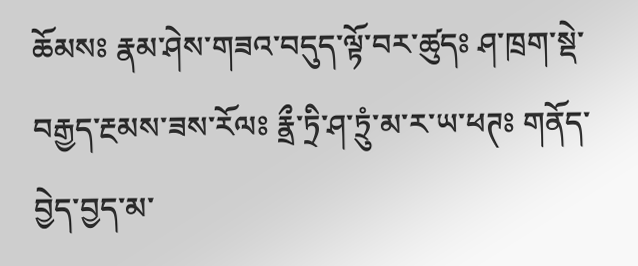ཆོམསཿ རྣམ་ཤེས་གཟའ་བདུད་ལྟོ་བར་ཚུདཿ ཤ་ཁྲག་སྡེ་བརྒྱད་རྔམས་ཟས་རོལཿ རྣྲྀ་ཏྲི་ཤ་ཏྲུཾ་མ་ར་ཡ་ཕཊཿ གནོད་བྱེད་བྱད་མ་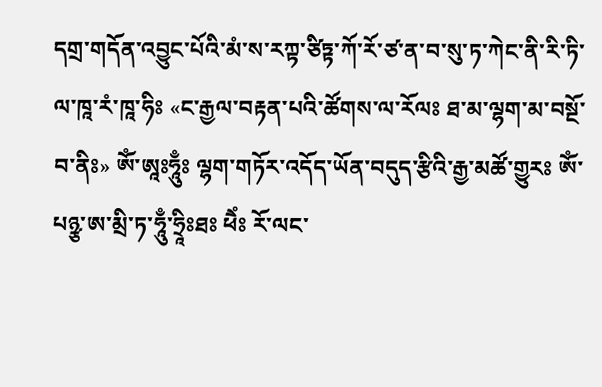དགྲ་གདོན་འབྱུང་པོའི་མཾ་ས་རཀྟ་ཙིཏྟ་ཀོ་རོ་ཙ་ན་བ་སུ་ཏ་ཀེང་ནི་རི་ཏི་ལ་ཁཱ་རཾ་ཁཱ་ཧིཿ «ང་རྒྱལ་བརྟན་པའི་ཚོགས་ལ་རོལཿ ཐ་མ་ལྷག་མ་བསྔོ་བ་ནིཿ» ཨོཾ་ཨཱཿཧཱུྃཿ ལྷག་གཏོར་འདོད་ཡོན་བདུད་རྩིའི་རྒྱ་མཚོ་གྱུརཿ ཨོཾ་པཉྩ་ཨ་མྲི་ཏ་ཧཱུྃ་ཧྲཱིཿཐཿ ཕཻཾཿ རོ་ལང་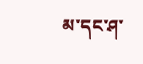མ་དང་ཤ་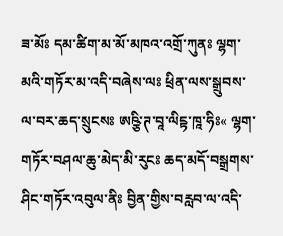ཟ་མོཿ དམ་ཚིག་མ་མོ་མཁའ་འགྲོ་ཀུནཿ ལྷག་མའི་གཏོར་མ་འདི་བཞེས་ལཿ ཕྲིན་ལས་སྒྲུབས་ལ་བར་ཆད་སྲུངསཿ ཨཥྩི་ཊ་བཱ་ལིངྟ་ཁཱ་ཧིཿ« ལྷག་གཏོར་བཤལ་ཆུ་མེད་མི་རུངཿ ཆད་མདོ་བསྒྲགས་ཤིང་གཏོར་འབུལ་ནིཿ བྱིན་གྱིས་བརླབ་ལ་འདི་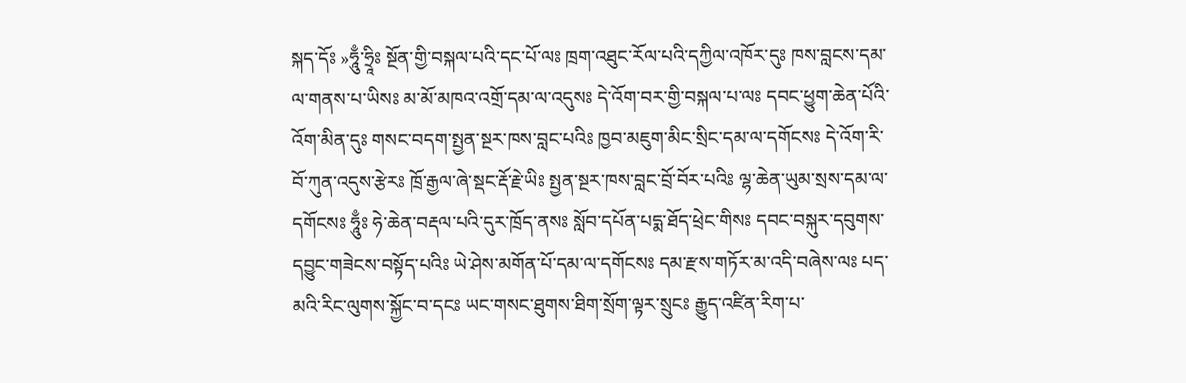སྐད་དོཿ »ཧཱུྃ་ཧྲཱིཿ སྔོན་གྱི་བསྐལ་པའི་དང་པོ་ལཿ ཁྲག་འཐུང་རོལ་པའི་དཀྱིལ་འཁོར་དུཿ ཁས་བླངས་དམ་ལ་གནས་པ་ཡིསཿ མ་མོ་མཁའ་འགྲོ་དམ་ལ་འདུསཿ དེ་འོག་བར་གྱི་བསྐལ་པ་ལཿ དབང་ཕྱུག་ཆེན་པོའི་འོག་མིན་དུཿ གསང་བདག་སྤྱན་སྔར་ཁས་བླང་པའིཿ ཁྱབ་མཇུག་མིང་སྲིང་དམ་ལ་དགོངསཿ དེ་འོག་རི་བོ་ཀུན་འདུས་རྩེརཿ ཁྲོ་རྒྱལ་ཞེ་སྡང་རྡོ་རྗེ་ཡིཿ སྤྱན་སྔར་ཁས་བླང་བྲོ་བོར་པའིཿ ལྷ་ཆེན་ཡུམ་སྲས་དམ་ལ་དགོངསཿ ཧཱུྃཿ ཧེ་ཆེན་བརྡལ་པའི་དུར་ཁྲོད་ནསཿ སློབ་དཔོན་པདྨ་ཐོད་ཕྲེང་གིསཿ དབང་བསྐུར་དབུགས་དབྱུང་གཟེངས་བསྟོད་པའིཿ ཡེ་ཤེས་མགོན་པོ་དམ་ལ་དགོངསཿ དམ་རྫས་གཏོར་མ་འདི་བཞེས་ལཿ པད་མའི་རིང་ལུགས་སྐྱོང་བ་དངཿ ཡང་གསང་ཐུགས་ཐིག་སྲོག་ལྟར་སྲུངཿ རྒྱུད་འཛིན་རིག་པ་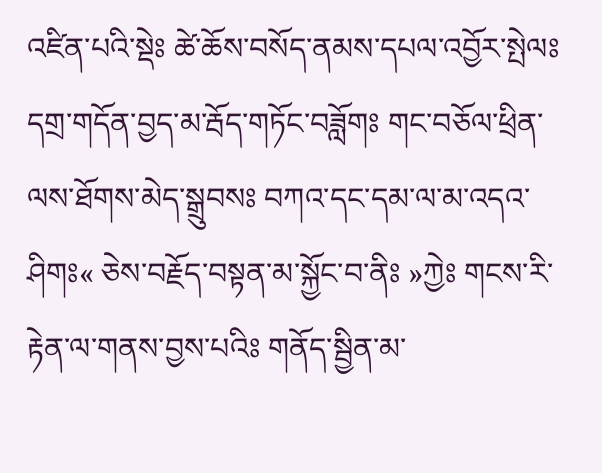འཛིན་པའི་སྡེཿ ཚེ་ཆོས་བསོད་ནམས་དཔལ་འབྱོར་སྤེལཿ དགྲ་གདོན་བྱད་མ་རྦོད་གཏོང་བཟློགཿ གང་བཅོལ་ཕྲིན་ལས་ཐོགས་མེད་སྒྲུབསཿ བཀའ་དང་དམ་ལ་མ་འདའ་ཤིགཿ« ཅེས་བརྗོད་བསྟན་མ་སྐྱོང་བ་ནིཿ »ཀྱེཿ གངས་རི་རྟེན་ལ་གནས་བྱས་པའིཿ གནོད་སྦྱིན་མ་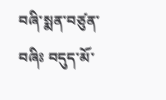བཞི་སྨན་བཙུན་བཞིཿ བདུད་མོ་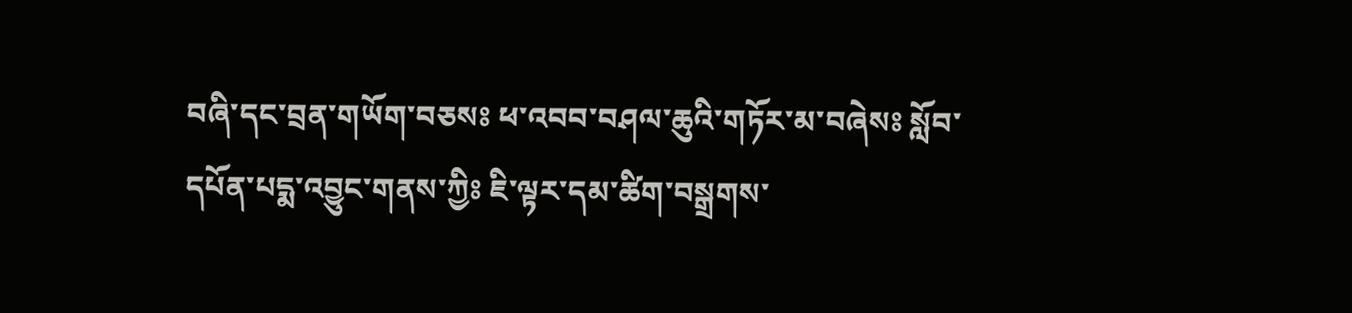བཞི་དང་བྲན་གཡོག་བཅསཿ ཕ་འབབ་བཤལ་ཆུའི་གཏོར་མ་བཞེསཿ སློབ་དཔོན་པདྨ་འབྱུང་གནས་ཀྱིཿ ཇི་ལྟར་དམ་ཚིག་བསྒྲགས་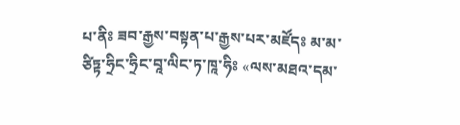པ་ནིཿ ཟབ་རྒྱས་བསྟན་པ་རྒྱས་པར་མཛོདཿ མ་མ་ཙིཏྟ་ཧྲིང་ཧྲིང་བཱ་ལིང་ཏ་ཁཱ་ཧིཿ «ལས་མཐའ་དམ་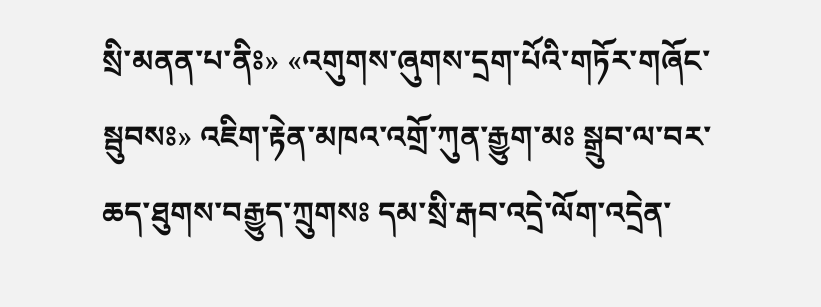སྲི་མནན་པ་ནིཿ» «འགུགས་ཞུགས་དྲག་པོའི་གཏོར་གཞོང་སྦུབསཿ» འཇིག་རྟེན་མཁའ་འགྲོ་ཀུན་རྒྱུག་མཿ སྒྲུབ་ལ་བར་ཆད་ཐུགས་བརྒྱུད་ཀྲུགསཿ དམ་སྲི་རྒབ་འདྲེ་ལོག་འདྲེན་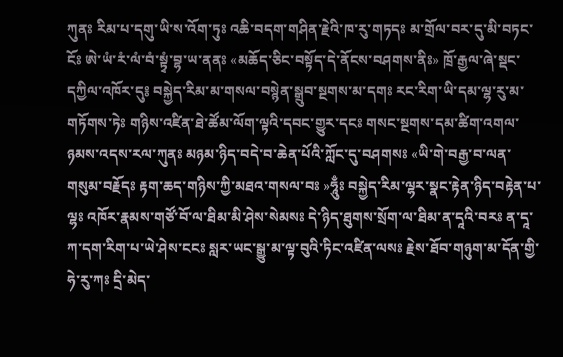ཀུནཿ རིམ་པ་དགུ་ཡི་ས་འོག་ཏུཿ འཆི་བདག་གཤིན་རྗེའི་ཁ་རུ་གཏདཿ མ་གྲོལ་བར་དུ་མི་བཏང་ངོཿ ཨེ་ཡཾ་རཾ་ལཾ་བཾ་སྟྭཾ་བྷ་ཡ་ནནཿ «མཆོད་ཅིང་བསྟོད་དེ་ནོངས་བཤགས་ནིཿ» ཁྲོ་རྒྱལ་ཞེ་སྡང་དཀྱིལ་འཁོར་དུ༔ བསྐྱེད་རིམ་མ་གསལ་བསྙེན་སྒྲུབ་སྔགས་མ་དགཿ རང་རིག་ཡི་དམ་ལྷ་རུ་མ་གཏོགས་ཏེཿ གཉིས་འཛིན་ཐེ་ཚོམ་ལོག་ལྟའི་དབང་གྱུར་དངཿ གསང་སྔགས་དམ་ཚིག་འགལ་ཉམས་འདས་རལ་ཀུནཿ མཉམ་ཉིད་བདེ་བ་ཆེན་པོའི་ཀློང་དུ་བཤགསཿ «ཡི་གེ་བརྒྱ་བ་ལན་གསུམ་བརྗོདཿ རྟག་ཆད་གཉིས་ཀྱི་མཐའ་གསལ་བཿ »ཧཱུྃཿ བསྐྱེད་རིམ་ལྷར་སྣང་རྟེན་ཉིད་བརྟེན་པ་ལྷཿ འཁོར་རྣམས་གཙོ་བོ་ལ་ཐིམ་མི་ཤེས་སེམསཿ དེ་ཉིད་ཐུགས་སྲོག་ལ་ཐིམ་ན་དཱའི་བརཿ ན་དཱ་ཀ་དག་རིག་པ་ཡེ་ཤེས་ངངཿ སླར་ཡང་སྒྱུ་མ་ལྟ་བུའི་ཏིང་འཛིན་ལསཿ རྗེས་ཐོབ་གཉུག་མ་དོན་གྱི་ཧེ་རུ་ཀཿ དྲི་མེད་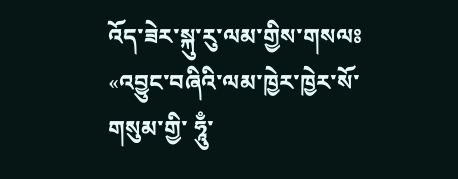འོད་ཟེར་སྐུ་རུ་ལམ་གྱིས་གསལཿ «འབྱུང་བཞིའི་ལམ་ཁྱེར་ཁྱེར་སོ་གསུམ་གྱི་ ཧཱུྃ་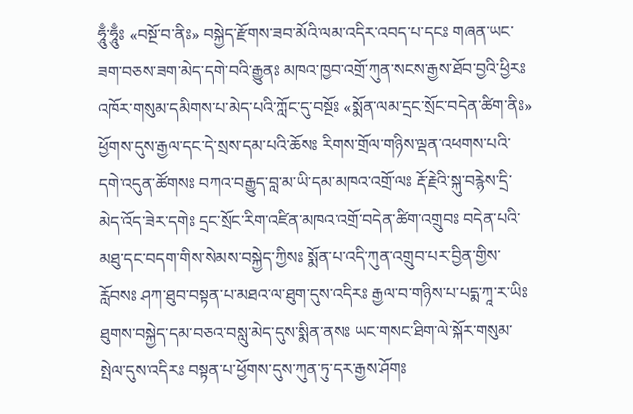ཧཱུྃ་ཧཱུྃཿ «བསྔོ་བ་ནིཿ» བསྐྱེད་རྫོགས་ཟབ་མོའི་ལམ་འདིར་འབད་པ་དངཿ གཞན་ཡང་ཟག་བཅས་ཟག་མེད་དགེ་བའི་རྒྱུནཿ མཁའ་ཁྱབ་འགྲོ་ཀུན་སངས་རྒྱས་ཐོབ་བྱའི་ཕྱིརཿ འཁོར་གསུམ་དམིགས་པ་མེད་པའི་ཀློང་དུ་བསྔོཿ «སྨོན་ལམ་དྲང་སྲོང་བདེན་ཚིག་ནིཿ» ཕྱོགས་དུས་རྒྱལ་དང་དེ་སྲས་དམ་པའི་ཆོསཿ རིགས་གྲོལ་གཉིས་ལྡན་འཕགས་པའི་དགེ་འདུན་ཚོགསཿ བཀའ་བརྒྱུད་བླ་མ་ཡི་དམ་མཁའ་འགྲོ་ལཿ རྡོ་རྗེའི་སྐུ་བརྙེས་དྲི་མེད་འོད་ཟེར་དགེཿ དྲང་སྲོང་རིག་འཛིན་མཁའ་འགྲོ་བདེན་ཚིག་འགྲུབཿ བདེན་པའི་མཐུ་དང་བདག་གིས་སེམས་བསྐྱེད་ཀྱིསཿ སྨོན་པ་འདི་ཀུན་འགྲུབ་པར་བྱིན་གྱིས་རློབསཿ ཤཀ་ཐུབ་བསྟན་པ་མཐའ་ལ་ཐུག་དུས་འདིརཿ རྒྱལ་བ་གཉིས་པ་པདྨ་ཀཱ་ར་ཡིཿ ཐུགས་བསྐྱེད་དམ་བཅའ་བསླུ་མེད་དུས་སྨིན་ནསཿ ཡང་གསང་ཐིག་ལེ་སྐོར་གསུམ་སྤེལ་དུས་འདིརཿ བསྟན་པ་ཕྱོགས་དུས་ཀུན་ཏུ་དར་རྒྱས་ཤོགཿ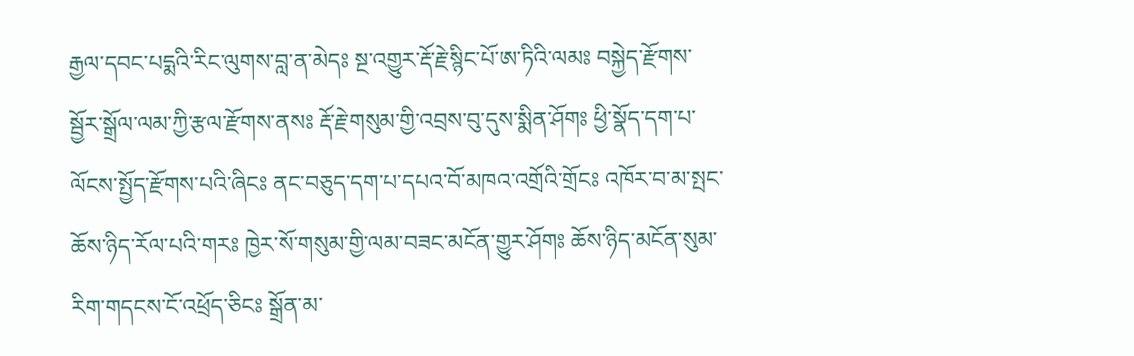རྒྱལ་དབང་པདྨའི་རིང་ལུགས་བླ་ན་མེདཿ སྔ་འགྱུར་རྡོ་རྗེ་སྙིང་པོ་ཨ་ཏིའི་ལམཿ བསྐྱེད་རྫོགས་སྦྱོར་སྒྲོལ་ལམ་ཀྱི་རྩལ་རྫོགས་ནསཿ རྡོ་རྗེ་གསུམ་གྱི་འབྲས་བུ་དུས་སྨིན་ཤོགཿ ཕྱི་སྣོད་དག་པ་ལོངས་སྤྱོད་རྫོགས་པའི་ཞིངཿ ནང་བཅུད་དག་པ་དཔའ་བོ་མཁའ་འགྲོའི་གྲོངཿ འཁོར་བ་མ་སྤང་ཆོས་ཉིད་རོལ་པའི་གརཿ ཁྱེར་སོ་གསུམ་གྱི་ལམ་བཟང་མངོན་གྱུར་ཤོགཿ ཆོས་ཉིད་མངོན་སུམ་རིག་གདངས་ངོ་འཕྲོད་ཅིངཿ སྒྲོན་མ་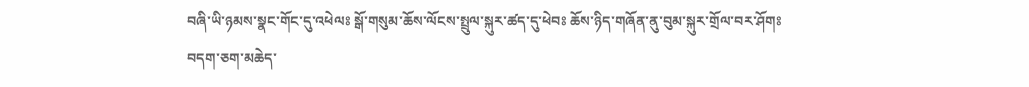བཞི་ཡི་ཉམས་སྣང་གོང་དུ་འཕེལཿ སྒོ་གསུམ་ཆོས་ལོངས་སྤྲུལ་སྐུར་ཚད་དུ་ཕེབཿ ཆོས་ཉིད་གཞོན་ནུ་བུམ་སྐུར་གྲོལ་བར་ཤོགཿ བདག་ཅག་མཆེད་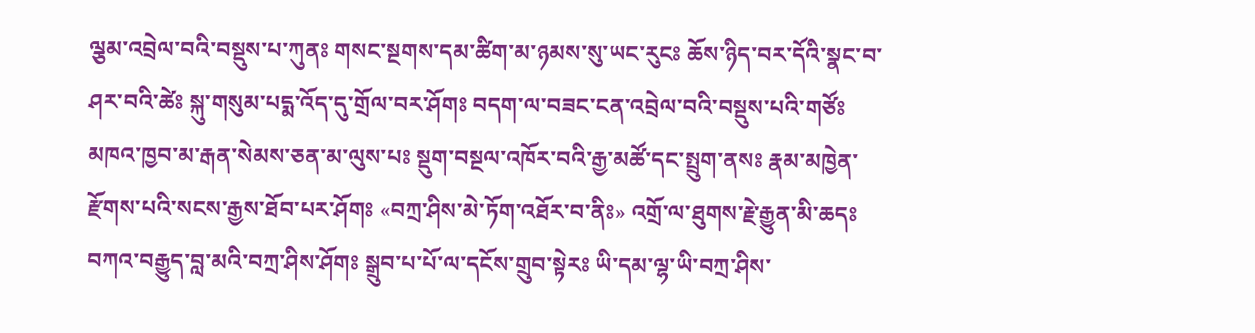ལྕམ་འབྲེལ་བའི་བསྡུས་པ་ཀུནཿ གསང་སྔགས་དམ་ཚིག་མ་ཉམས་སུ་ཡང་རུངཿ ཆོས་ཉིད་བར་དོའི་སྣང་བ་ཤར་བའི་ཚེཿ སྐུ་གསུམ་པདྨ་འོད་དུ་གྲོལ་བར་ཤོགཿ བདག་ལ་བཟང་ངན་འབྲེལ་བའི་བསྡུས་པའི་གཙོཿ མཁའ་ཁྱབ་མ་རྒན་སེམས་ཅན་མ་ལུས་པཿ སྡུག་བསྔལ་འཁོར་བའི་རྒྱ་མཚོ་དང་སྤྲུག་ནསཿ རྣམ་མཁྱེན་རྫོགས་པའི་སངས་རྒྱས་ཐོབ་པར་ཤོགཿ «བཀྲ་ཤིས་མེ་ཏོག་འཐོར་བ་ནིཿ» འགྲོ་ལ་ཐུགས་རྗེ་རྒྱུན་མི་ཆདཿ བཀའ་བརྒྱུད་བླ་མའི་བཀྲ་ཤིས་ཤོགཿ སྒྲུབ་པ་པོ་ལ་དངོས་གྲུབ་སྟེརཿ ཡི་དམ་ལྷ་ཡི་བཀྲ་ཤིས་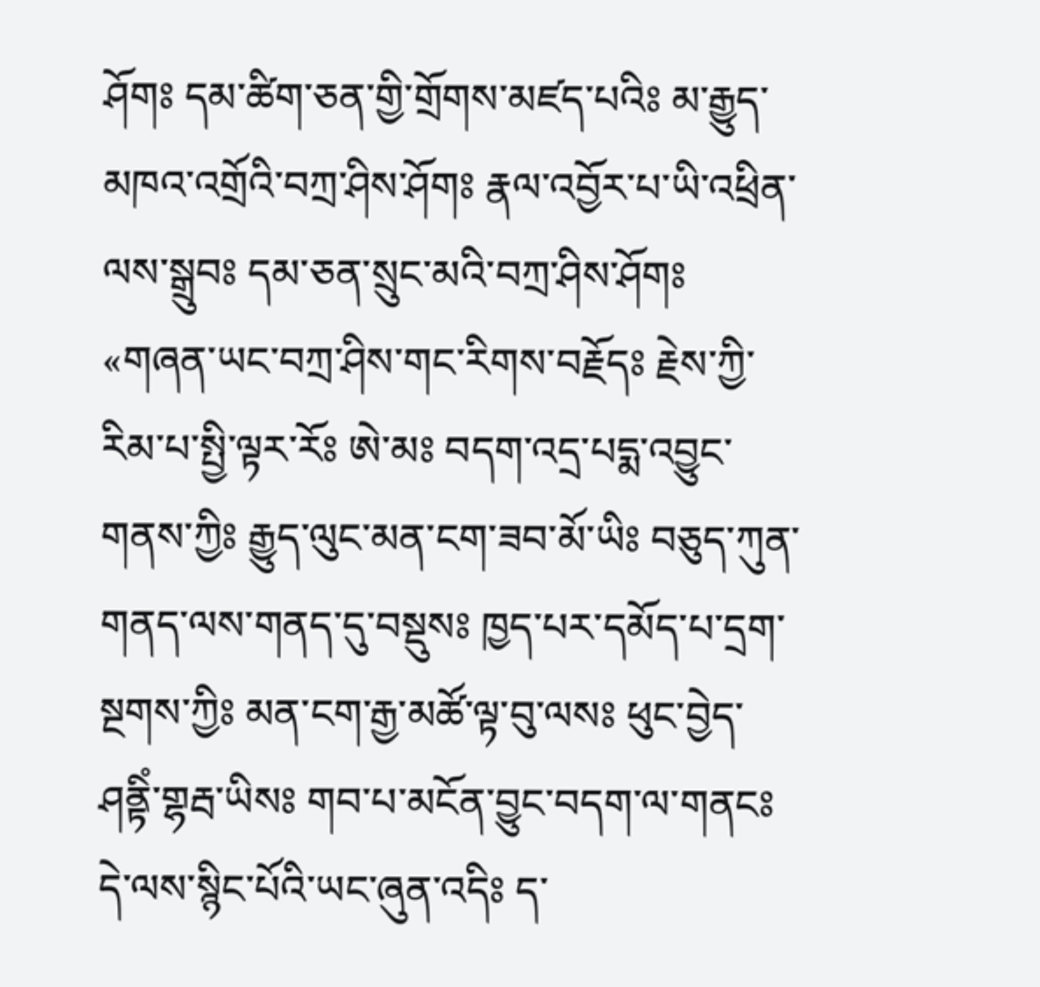ཤོགཿ དམ་ཚིག་ཅན་གྱི་གྲོགས་མཛད་པའིཿ མ་རྒྱུད་མཁའ་འགྲོའི་བཀྲ་ཤིས་ཤོགཿ རྣལ་འབྱོར་པ་ཡི་འཕྲིན་ལས་སྒྲུབཿ དམ་ཅན་སྲུང་མའི་བཀྲ་ཤིས་ཤོགཿ «གཞན་ཡང་བཀྲ་ཤིས་གང་རིགས་བརྗོདཿ རྗེས་ཀྱི་རིམ་པ་སྤྱི་ལྟར་རོཿ ཨེ་མཿ བདག་འདྲ་པདྨ་འབྱུང་གནས་ཀྱིཿ རྒྱུད་ལུང་མན་ངག་ཟབ་མོ་ཡིཿ བཅུད་ཀུན་གནད་ལས་གནད་དུ་བསྡུསཿ ཁྱད་པར་དམོད་པ་དྲག་སྔགས་ཀྱིཿ མན་ངག་རྒྱ་མཚོ་ལྟ་བུ་ལསཿ ཕུང་བྱེད་ཤནྟིཾ་གྷརྦ་ཡིསཿ གབ་པ་མངོན་བྱུང་བདག་ལ་གནངཿ དེ་ལས་སྙིང་པོའི་ཡང་ཞུན་འདིཿ ད་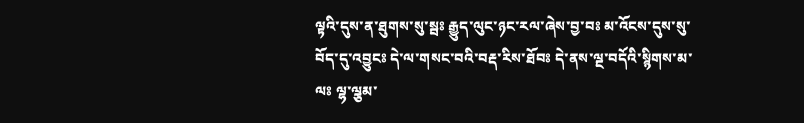ལྟའི་དུས་ན་ཐུགས་སུ་སྦཿ རྒྱུད་ལུང་ཉང་རལ་ཞེས་བྱ་བཿ མ་འོངས་དུས་སུ་བོད་དུ་འབྱུངཿ དེ་ལ་གསང་བའི་བརྡ་རིས་ཐོབཿ དེ་ནས་ལྔ་བདོའི་སྙིགས་མ་ལཿ ལྷ་ལྕམ་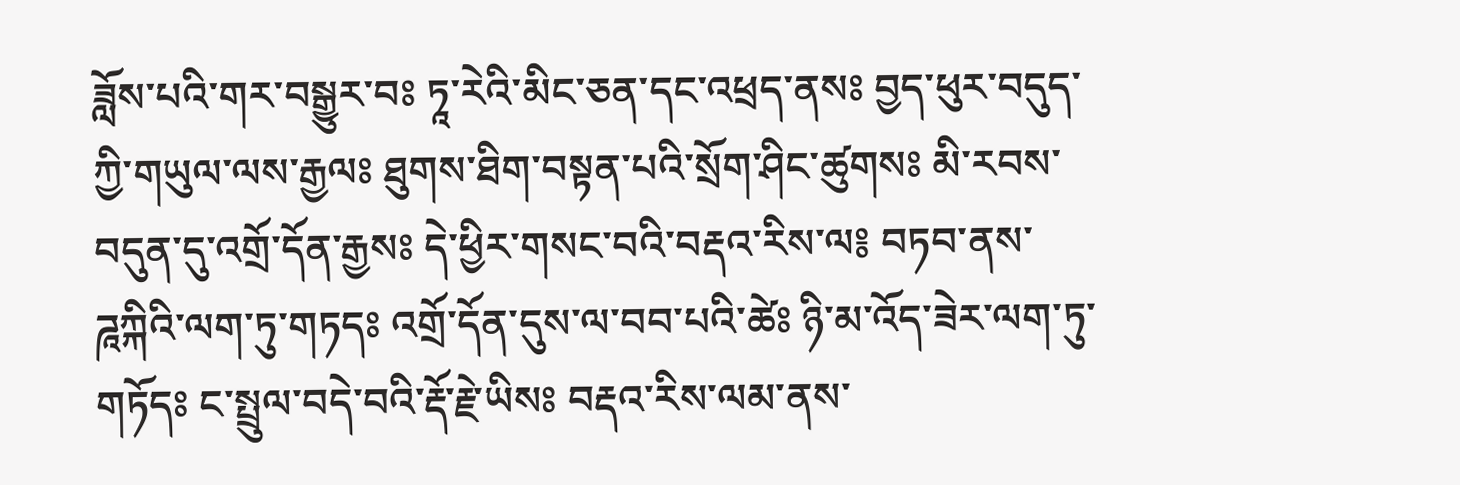ཟློས་པའི་གར་བསྒྱུར་བཿ ཏཱ་རེའི་མིང་ཅན་དང་འཕྲད་ནསཿ བྱད་ཕུར་བདུད་ཀྱི་གཡུལ་ལས་རྒྱལཿ ཐུགས་ཐིག་བསྟན་པའི་སྲོག་ཤིང་ཚུགསཿ མི་རབས་བདུན་དུ་འགྲོ་དོན་རྒྱསཿ དེ་ཕྱིར་གསང་བའི་བརྡའ་རིས་ལ༔ བཏབ་ནས་ཌཱཀྐིའི་ལག་ཏུ་གཏདཿ འགྲོ་དོན་དུས་ལ་བབ་པའི་ཚེཿ ཉི་མ་འོད་ཟེར་ལག་ཏུ་གཏོདཿ ང་སྤྲུལ་བདེ་བའི་རྡོ་རྗེ་ཡིསཿ བརྡའ་རིས་ལམ་ནས་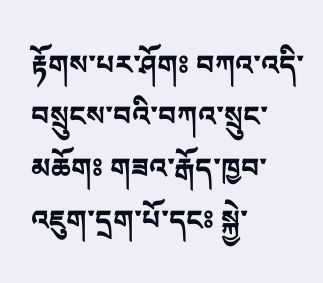རྟོགས་པར་ཤོགཿ བཀའ་འདི་བསྲུངས་བའི་བཀའ་སྲུང་མཆོགཿ གཟའ་རྒོད་ཁྱབ་འཇུག་དྲག་པོ་དངཿ སྐྱེ་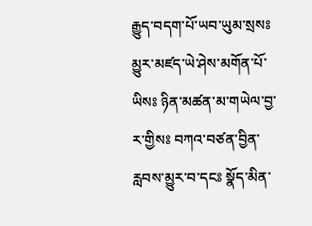རྒྱུད་བདག་པོ་ཡབ་ཡུམ་སྲསཿ མྱུར་མཛད་ཡེ་ཤེས་མགོན་པོ་ཡིསཿ ཉིན་མཚན་མ་གཡེལ་བྱ་ར་གྱིསཿ བཀའ་བཙན་བྱིན་རླབས་མྱུར་བ་དངཿ སྣོད་མིན་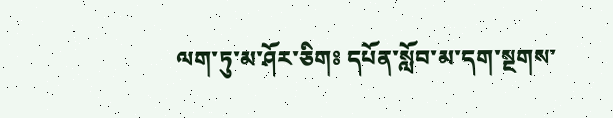ལག་ཏུ་མ་ཤོར་ཅིགཿ དཔོན་སློབ་མ་དག་སྔགས་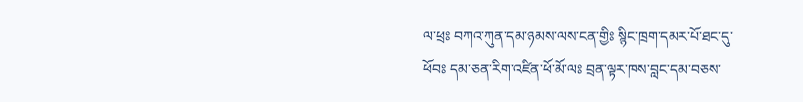ལ་ཕྲཿ བཀའ་ཀུན་དམ་ཉམས་ལས་ངན་གྱིཿ སྙིང་ཁྲག་དམར་པོ་ཐང་དུ་ཕོབཿ དམ་ཅན་རིག་འཛིན་ཕོ་མོ་ལཿ བྲན་ལྟར་ཁས་བླང་དམ་བཅས་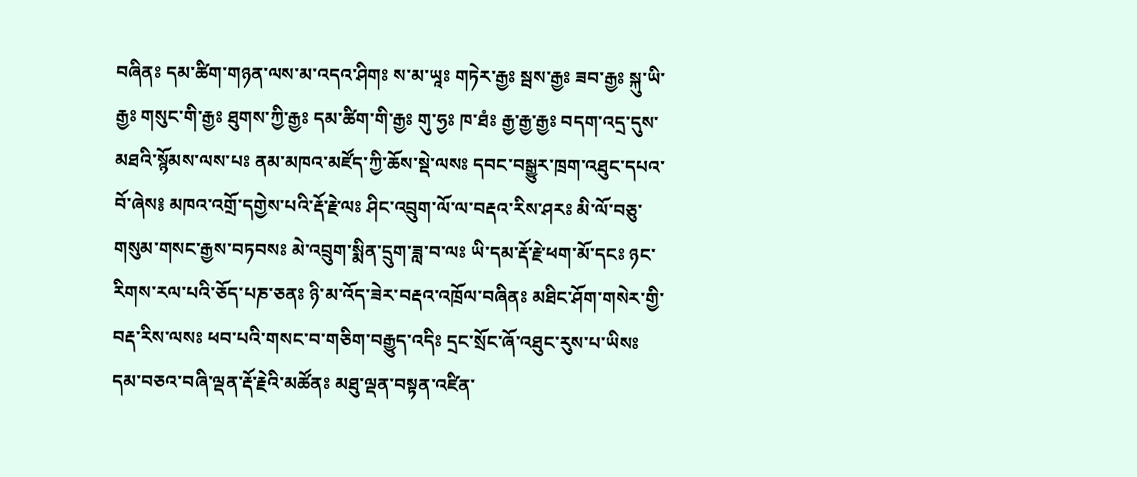བཞིནཿ དམ་ཚིག་གཉན་ལས་མ་འདའ་ཤིགཿ ས་མ་ཡཱཿ གཏེར་རྒྱཿ སྦས་རྒྱཿ ཟབ་རྒྱཿ སྐུ་ཡི་རྒྱཿ གསུང་གི་རྒྱཿ ཐུགས་ཀྱི་རྒྱཿ དམ་ཚིག་གི་རྒྱཿ གུ་ཧྱཿ ཁ་ཐཾཿ རྒྱ་རྒྱ་རྒྱཿ བདག་འདྲ་དུས་མཐའི་སྙོམས་ལས་པཿ ནམ་མཁའ་མཛོད་ཀྱི་ཆོས་སྡེ་ལསཿ དབང་བསྒྱུར་ཁྲག་འཐུང་དཔའ་བོ་ཞེས༔ མཁའ་འགྲོ་དགྱེས་པའི་རྡོ་རྗེ་ལཿ ཤིང་འབྲུག་ལོ་ལ་བརྡའ་རིས་ཤརཿ མི་ལོ་བཅུ་གསུམ་གསང་རྒྱས་བཏབསཿ མེ་འབྲུག་སྨིན་དྲུག་ཟླ་བ་ལཿ ཡི་དམ་རྡོ་རྗེ་ཕག་མོ་དངཿ ཉང་རིགས་རལ་པའི་ཅོད་པཎ་ཅནཿ ཉི་མ་འོད་ཟེར་བརྡའ་འཁྲོལ་བཞིནཿ མཐིང་ཤོག་གསེར་གྱི་བརྡ་རིས་ལསཿ ཕབ་པའི་གསང་བ་གཅིག་བརྒྱུད་འདིཿ དྲང་སྲོང་ཞོ་འཐུང་རུས་པ་ཡིསཿ དམ་བཅའ་བཞི་ལྡན་རྡོ་རྗེའི་མཚོནཿ མཐུ་ལྡན་བསྟན་འཛིན་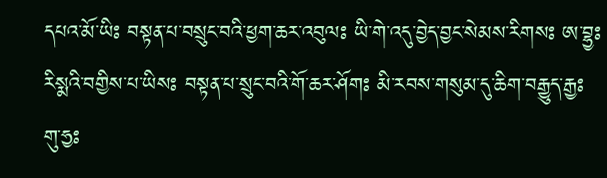དཔའ་མོ་ཡིཿ བསྟན་པ་བསྲུང་བའི་ཕྱག་ཆར་འབུལཿ ཡི་གེ་འདུ་བྱེད་བྱང་སེམས་རིགསཿ ཨ་བྷྱཿརིསྨའི་བགྱིས་པ་ཡིསཿ བསྟན་པ་སྲུང་བའི་གོ་ཆར་ཤོགཿ མི་རབས་གསུམ་དུ་ཆིག་བརྒྱུད་རྒྱཿ གུ་ཧྱཿ